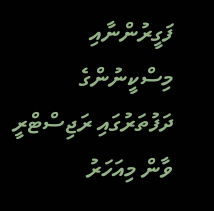ފަގީރުންނާއި މިސްކީނުންގެ ދަފުތަރުގައި ރަޖިސްޓްރީ ވާން މިއަހަރު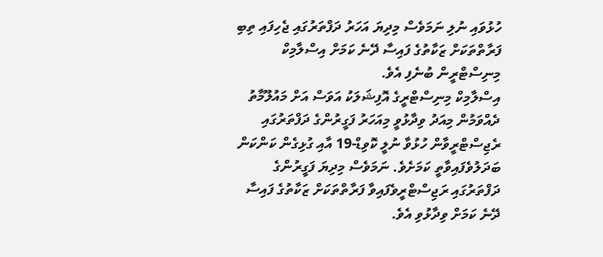ހުޅުވައި ނުލި ނަމަވެސް މިދިޔަ އަހަރު ދަފްތަރުގައި ޖެހިފައި ތިބި ފަރާތްތަކަށް ޒަކާތުގެ ފައިސާ ދޭނެ ކަމަށް އިސްލާމިކް މިނިސްޓްރީން ބުނެފި އެވެ.
އިސްލާމިކް މިނިސްޓްރީގެ އޮފިޝަލަކު އަވަސް އަށް މައުލޫމާތު ދެއްވަމުން މިއަދު ވިދާޅުވީ މިއަހަރު ފަގީރުންގެ ދަފްތަރުގައި ރެޖިސްޓްރީވާން ހުޅުވާ ނުލީ ކޮވިޑް-19 އާއި ގުޅިގެން ކަންކަން ބަދަލުވެފައިވާތީ ކަމަށެވެ. ނަމަވެސް މިދިޔަ ފަގީރުންގެ ދަފްތަރުގައި ރަޖިސްޓްރީވެފައިވާ ފަރާތްތަކަށް ޒަކާތުގެ ފައިސާ ދޭނެ ކަމަށް ވިދާޅުވި އެވެ.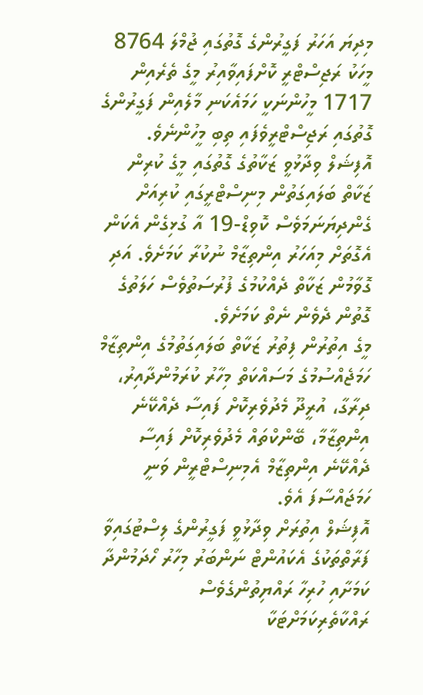މިދިޔަ އަހަރު ފަގީރުންގެ ގޮތުގައި ޖުމްލަ 8764 މީހަކު ރަޖިސްޓްރީ ކޮށްފައިވާއިރު މީގެ ތެރެއިން 1717 މީހުންނަކީ ހަމައެކަނި މާލެއިން ފަގީރުންގެ ގޮތުގައި ރަޖިސްޓްރީވެފައި ތިބި މީހުންނެވެ.
އޮފިޝަލް ވިދާޅުވީ ޒަކާތުގެ ގޮތުގައި މީގެ ކުރިން ޒަކާތް ބަލައިގަތުން މިނިސްޓްރީގައި ކުރިއަށް ގެންދިޔަނަމަވެސް ކޮވިޑް-19 އާ ގުޅިގެން އެކަން އެގޮތަށް މިއަހަރު އިންތިޒާމް ނުކުރާ ކަމަށެވެ. އަދި ގޮވާމުން ޒަކާތް ދެއްކުމުގެ ފުރުސަތުވެސް ހަލަތުގެ ގޮތުން ދެވެން ނެތް ކަމަށެވެ.
މީގެ އިތުރުން ފިތުރު ޒަކާތް ބަލައިގަތުމުގެ އިންތިޒާމް ހަމަޖެއްސުމުގެ މަސައްކަތް މިހާރު ކުރަމުންދާއިރު، ދިރާގާ، އުރީދޫ މެދުވެރިކޮށް ފައިސާ ދެއްކޭނެ އިންތިޒާމާ، ބޭންކްތައް މެދުވެރިކޮށް ފައިސާ ދެއްކޭނެ އިންތިޒާމް އެމިނިސްޓްރީން ވަނީ ހަމަޖައްސާފަ އެވެ.
އޮފިޝަލް އިތުރަށް ވިދާޅުވީ ފަގީރުންގެ ލިސްޓުގައިވާ ފަރާތްތަކުގެ އެކައުންޓް ނަންބަރު މިހާރު ހޯދަމުންދާ ކަމަށާއި ހުރިހާ ރައްޔިތުންގެވެސް ރައްކާތެރިކަމަށްޓަކާ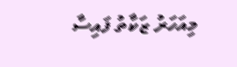މިއަހަރު ޒަކާތު ފައިސާ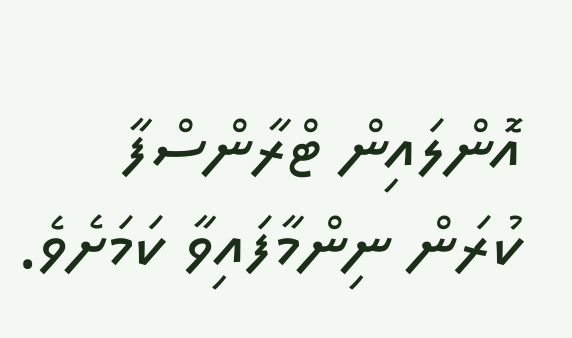އޮންލައިން ޓްރާންސްފާ ކުރަން ނިންމާފައިވާ ކަމަށެވެ.